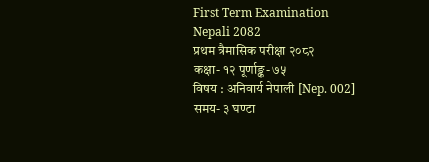First Term Examination Nepali 2082
प्रथम त्रैमासिक परीक्षा २०८२
कक्षा- १२ पूर्णाङ्क- ७५
विषय : अनिवार्य नेपाली [Nep. 002] समय- ३ घण्टा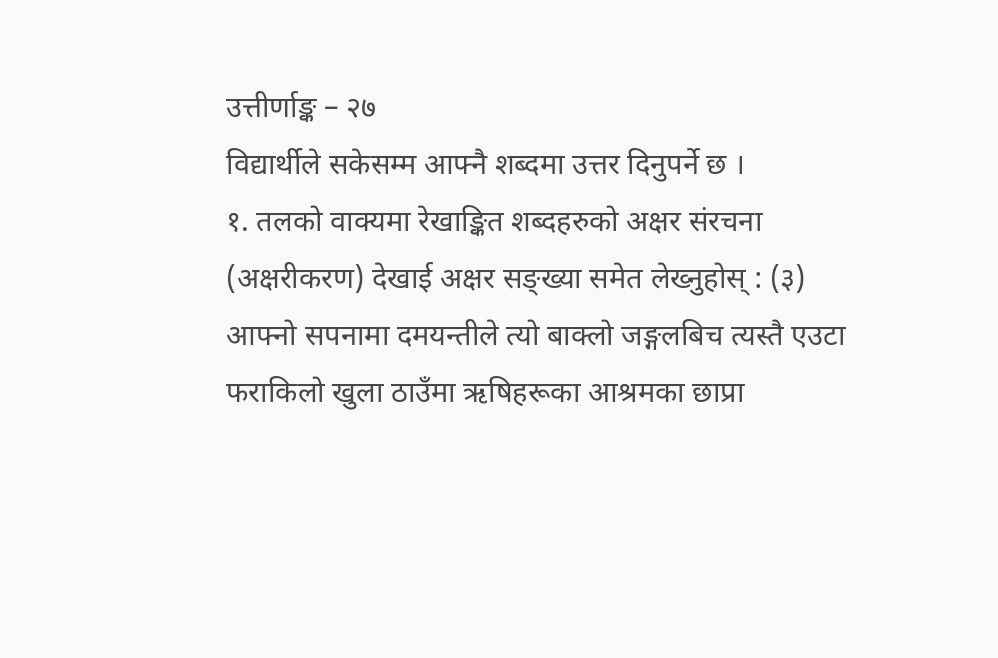उत्तीर्णाङ्क – २७
विद्यार्थीले सकेसम्म आफ्नै शब्दमा उत्तर दिनुपर्ने छ ।
१. तलको वाक्यमा रेखाङ्कित शब्दहरुको अक्षर संरचना (अक्षरीकरण) देखाई अक्षर सङ्ख्या समेत लेख्नुहोस् : (३)
आफ्नो सपनामा दमयन्तीले त्यो बाक्लो जङ्गलबिच त्यस्तै एउटा फराकिलो खुला ठाउँमा ऋषिहरूका आश्रमका छाप्रा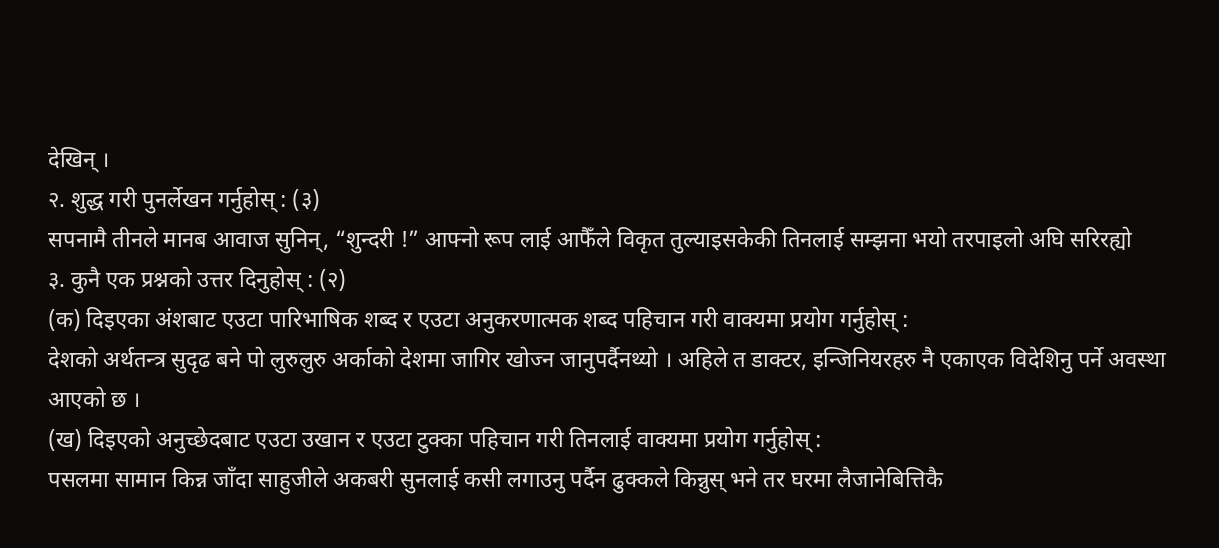देखिन् ।
२. शुद्ध गरी पुनर्लेखन गर्नुहोस् : (३)
सपनामै तीनले मानब आवाज सुनिन्, “शुन्दरी !” आफ्नो रूप लाई आफैँले विकृत तुल्याइसकेकी तिनलाई सम्झना भयो तरपाइलो अघि सरिरह्यो
३. कुनै एक प्रश्नको उत्तर दिनुहोस् : (२)
(क) दिइएका अंशबाट एउटा पारिभाषिक शब्द र एउटा अनुकरणात्मक शब्द पहिचान गरी वाक्यमा प्रयोग गर्नुहोस् :
देशको अर्थतन्त्र सुदृढ बने पो लुरुलुरु अर्काको देशमा जागिर खोज्न जानुपर्दैनथ्यो । अहिले त डाक्टर, इन्जिनियरहरु नै एकाएक विदेशिनु पर्ने अवस्था आएको छ ।
(ख) दिइएको अनुच्छेदबाट एउटा उखान र एउटा टुक्का पहिचान गरी तिनलाई वाक्यमा प्रयोग गर्नुहोस् :
पसलमा सामान किन्न जाँदा साहुजीले अकबरी सुनलाई कसी लगाउनु पर्दैन ढुक्कले किन्नुस् भने तर घरमा लैजानेबित्तिकै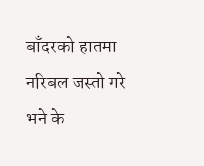बाँदरको हातमा नरिबल जस्तो गरे भने के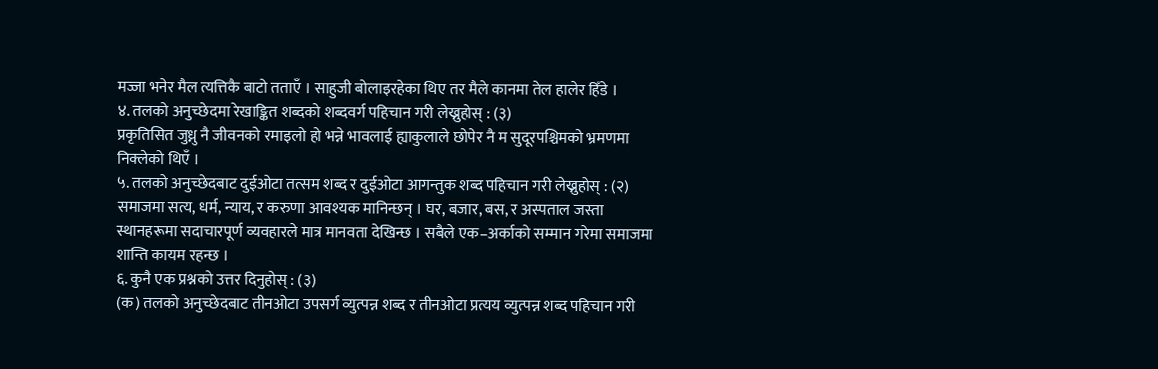मज्जा भनेर मैल त्यत्तिकै बाटो तताएँ । साहुजी बोलाइरहेका थिए तर मैले कानमा तेल हालेर हिँडे ।
४. तलको अनुच्छेदमा रेखाङ्कित शब्दको शब्दवर्ग पहिचान गरी लेख्नुहोस् : (३)
प्रकृतिसित जुध्नु नै जीवनको रमाइलो हो भन्ने भावलाई ह्याकुलाले छोपेर नै म सुदूरपश्चिमको भ्रमणमा निक्लेको थिएँ ।
५. तलको अनुच्छेदबाट दुईओटा तत्सम शब्द र दुईओटा आगन्तुक शब्द पहिचान गरी लेख्नुहोस् : (२)
समाजमा सत्य, धर्म, न्याय, र करुणा आवश्यक मानिन्छन् । घर, बजार, बस, र अस्पताल जस्ता स्थानहरूमा सदाचारपूर्ण व्यवहारले मात्र मानवता देखिन्छ । सबैले एक–अर्काको सम्मान गरेमा समाजमा शान्ति कायम रहन्छ ।
६. कुनै एक प्रश्नको उत्तर दिनुहोस् : (३)
(क) तलको अनुच्छेदबाट तीनओटा उपसर्ग व्युत्पन्न शब्द र तीनओटा प्रत्यय व्युत्पन्न शब्द पहिचान गरी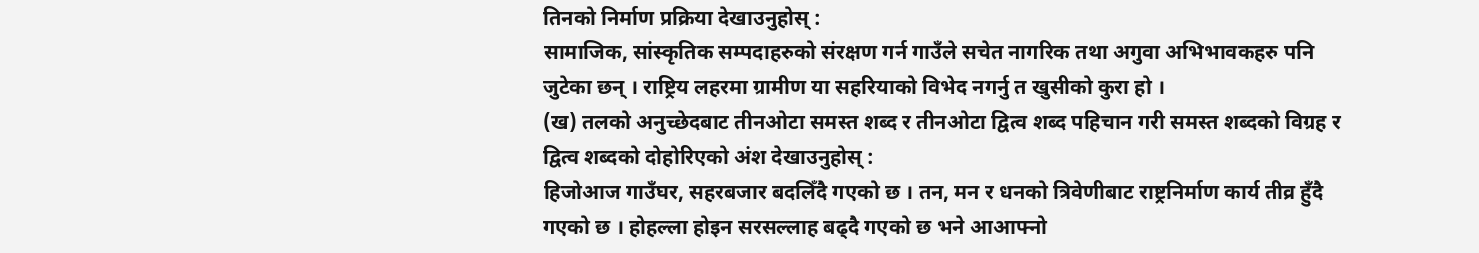तिनको निर्माण प्रक्रिया देखाउनुहोस् :
सामाजिक, सांस्कृतिक सम्पदाहरुको संरक्षण गर्न गाउँले सचेत नागरिक तथा अगुवा अभिभावकहरु पनि जुटेका छन् । राष्ट्रिय लहरमा ग्रामीण या सहरियाको विभेद नगर्नु त खुसीको कुरा हो ।
(ख) तलको अनुच्छेदबाट तीनओटा समस्त शब्द र तीनओटा द्वित्व शब्द पहिचान गरी समस्त शब्दको विग्रह र द्वित्व शब्दको दोहोरिएको अंश देखाउनुहोस् :
हिजोआज गाउँघर, सहरबजार बदलिँदै गएको छ । तन, मन र धनको त्रिवेणीबाट राष्ट्रनिर्माण कार्य तीव्र हुँदै गएको छ । होहल्ला होइन सरसल्लाह बढ्दै गएको छ भने आआफ्नो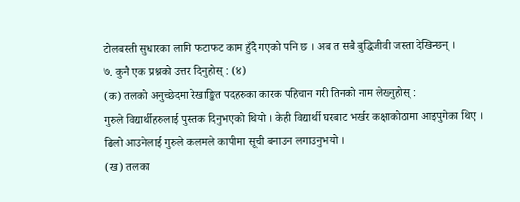टोलबस्ती सुधारका लागि फटाफट काम हुँदै गएको पनि छ । अब त सबै बुद्धिजीवी जस्ता देखिन्छन् ।
७. कुनै एक प्रश्नको उत्तर दिनुहोस् : (४)
(क) तलको अनुच्छेदमा रेखाङ्कित पदहरुका कारक पहिचान गरी तिनको नाम लेख्नुहोस् :
गुरुले विद्यार्थीहरुलाई पुस्तक दिनुभएको थियो । केही विद्यार्थी घरबाट भर्खर कक्षाकोठामा आइपुगेका थिए । ढिलो आउनेलाई गुरुले कलमले कापीमा सूची बनाउन लगाउनुभयो ।
(ख) तलका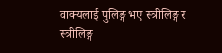वाक्यलाई पुलिङ्ग भए स्त्रीलिङ्ग र स्त्रीलिङ्ग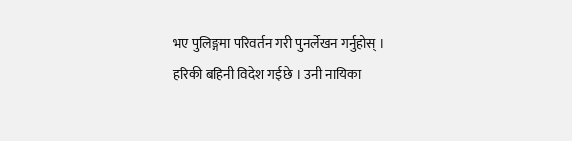भए पुलिङ्गमा परिवर्तन गरी पुनर्लेखन गर्नुहोस् ।
हरिकी बहिनी विदेश गईछे । उनी नायिका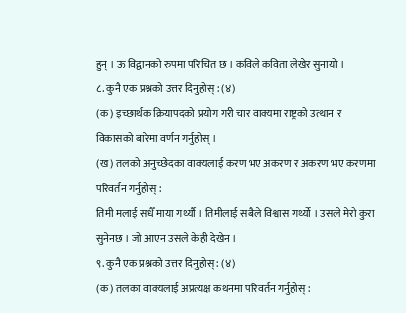हुन् । ऊ विद्वानको रुपमा परिचित छ । कविले कविता लेखेर सुनायो ।
८. कुनै एक प्रश्नको उत्तर दिनुहोस् : (४)
(क) इच्छार्थक क्रियापदको प्रयोग गरी चार वाक्यमा राष्ट्रको उत्थान र विकासको बारेमा वर्णन गर्नुहोस् ।
(ख) तलको अनुच्छेदका वाक्यलाई करण भए अकरण र अकरण भए करणमा परिवर्तन गर्नुहोस् :
तिमी मलाई सधैँ माया गर्थ्यौ । तिमीलाई सबैले विश्वास गर्थ्यो । उसले मेरो कुरा सुनेनछ । जो आएन उसले केही देखेन ।
९. कुनै एक प्रश्नको उत्तर दिनुहोस् : (४)
(क) तलका वाक्यलाई अप्रत्यक्ष कथनमा परिवर्तन गर्नुहोस् :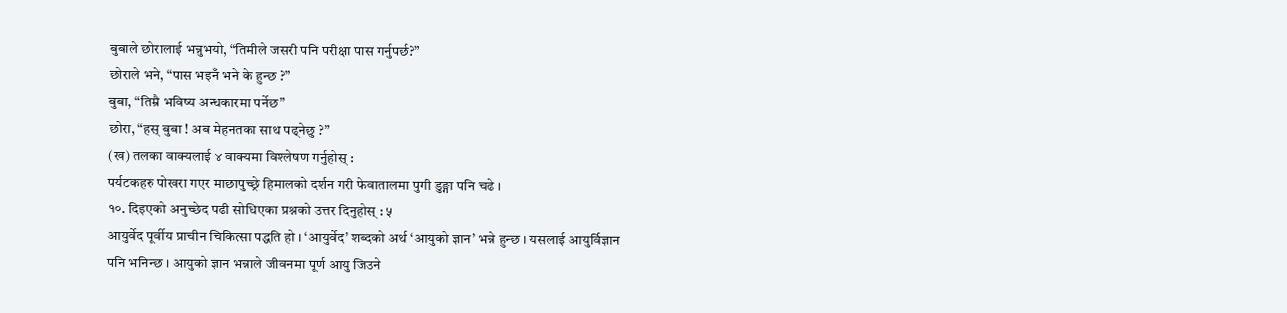बुबाले छोरालाई भन्नुभयो, “तिमीले जसरी पनि परीक्षा पास गर्नुपर्छ?”
छोराले भने, “पास भइनँ भने के हुन्छ ?”
बुबा, “तिम्रै भविष्य अन्धकारमा पर्नेछ”
छोरा, “हस् बुबा ! अब मेहनतका साथ पढ्नेछु ?”
(ख) तलका वाक्यलाई ४ वाक्यमा विश्लेषण गर्नुहोस् :
पर्यटकहरु पोखरा गएर माछापुच्छ्रे हिमालको दर्शन गरी फेवातालमा पुगी डुङ्गा पनि चढे ।
१०. दिइएको अनुच्छेद पढी सोधिएका प्रश्नको उत्तर दिनुहोस् : ५
आयुर्वेद पूर्वीय प्राचीन चिकित्सा पद्धति हो । ‘आयुर्वेद’ शब्दको अर्थ ‘आयुको ज्ञान’ भन्ने हुन्छ । यसलाई आयुर्विज्ञान पनि भनिन्छ । आयुको ज्ञान भन्नाले जीवनमा पूर्ण आयु जिउने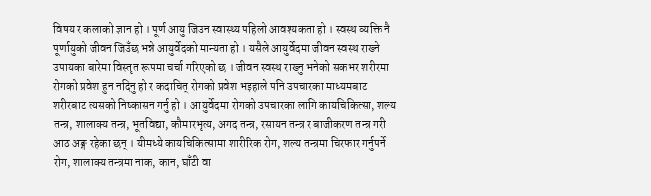विषय र कलाको ज्ञान हो । पूर्ण आयु जिउन स्वास्थ्य पहिलो आवश्यकता हो । स्वस्थ व्यक्ति नै पूर्णायुको जीवन जिउँछ भन्ने आयुर्वेदको मान्यता हो । यसैले आयुर्वेदमा जीवन स्वस्थ राख्ने उपायका बारेमा विस्तृत रूपमा चर्चा गरिएको छ । जीवन स्वस्थ राख्नु भनेको सकभर शरीरमा रोगको प्रवेश हुन नदिनु हो र कदाचित् रोगको प्रवेश भइहाले पनि उपचारका माध्यमबाट शरीरबाट त्यसको निष्कासन गर्नु हो । आयुर्वेदमा रोगको उपचारका लागि कायचिकित्सा, शल्य तन्त्र, शालाक्य तन्त्र, भूतविद्या, कौमारभृत्य, अगद तन्त्र, रसायन तन्त्र र बाजीकरण तन्त्र गरी आठ अङ्ग रहेका छन् । यीमध्ये कायचिकित्सामा शारीरिक रोग, शल्य तन्त्रमा चिरफार गर्नुपर्ने रोग, शालाक्य तन्त्रमा नाक, कान, घाँटी वा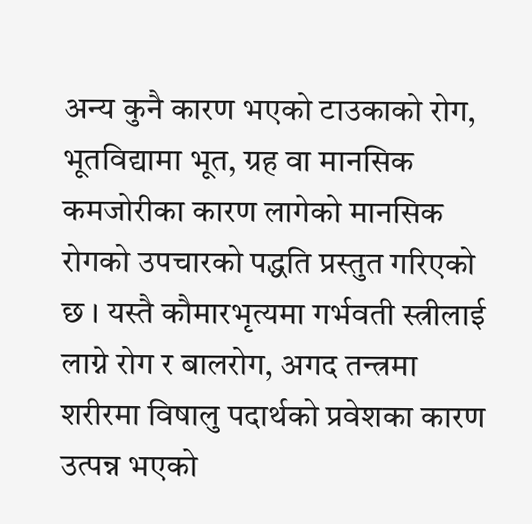अन्य कुनै कारण भएको टाउकाको रोग, भूतविद्यामा भूत, ग्रह वा मानसिक कमजोरीका कारण लागेको मानसिक रोगको उपचारको पद्धति प्रस्तुत गरिएको छ । यस्तै कौमारभृत्यमा गर्भवती स्त्रीलाई लाग्ने रोग र बालरोग, अगद तन्त्रमा शरीरमा विषालु पदार्थको प्रवेशका कारण उत्पन्न भएको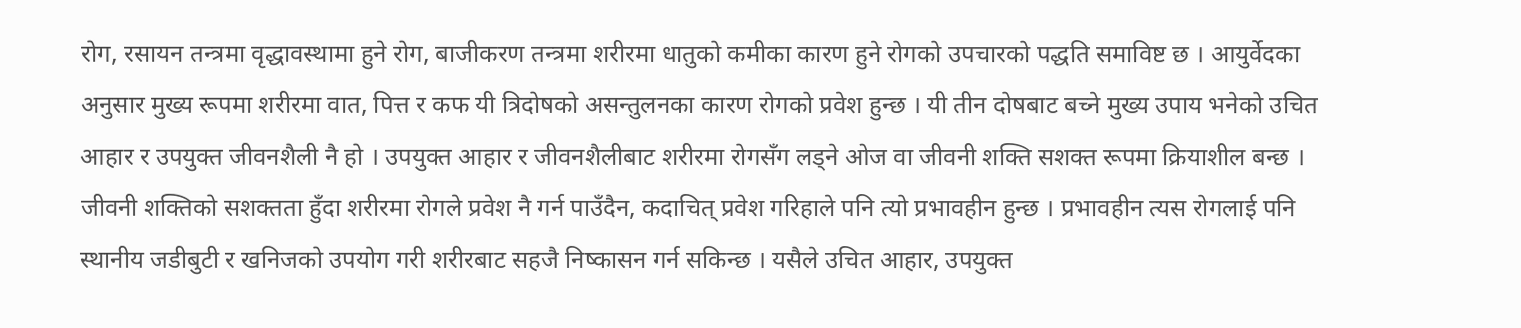रोग, रसायन तन्त्रमा वृद्धावस्थामा हुने रोग, बाजीकरण तन्त्रमा शरीरमा धातुको कमीका कारण हुने रोगको उपचारको पद्धति समाविष्ट छ । आयुर्वेदका अनुसार मुख्य रूपमा शरीरमा वात, पित्त र कफ यी त्रिदोषको असन्तुलनका कारण रोगको प्रवेश हुन्छ । यी तीन दोषबाट बच्ने मुख्य उपाय भनेको उचित आहार र उपयुक्त जीवनशैली नै हो । उपयुक्त आहार र जीवनशैलीबाट शरीरमा रोगसँग लड्ने ओज वा जीवनी शक्ति सशक्त रूपमा क्रियाशील बन्छ । जीवनी शक्तिको सशक्तता हुँदा शरीरमा रोगले प्रवेश नै गर्न पाउँदैन, कदाचित् प्रवेश गरिहाले पनि त्यो प्रभावहीन हुन्छ । प्रभावहीन त्यस रोगलाई पनि स्थानीय जडीबुटी र खनिजको उपयोग गरी शरीरबाट सहजै निष्कासन गर्न सकिन्छ । यसैले उचित आहार, उपयुक्त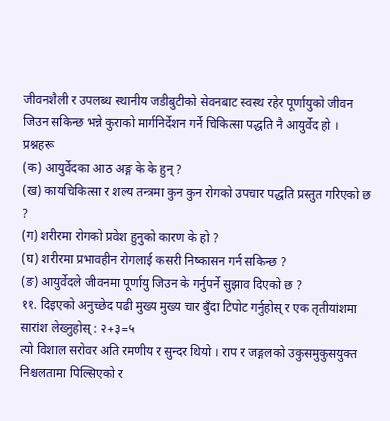जीवनशैली र उपलब्ध स्थानीय जडीबुटीको सेवनबाट स्वस्थ रहेर पूर्णायुको जीवन जिउन सकिन्छ भन्ने कुराको मार्गनिर्देशन गर्ने चिकित्सा पद्धति नै आयुर्वेद हो ।
प्रश्नहरू
(क) आयुर्वेदका आठ अङ्ग के के हुन् ?
(ख) कायचिकित्सा र शल्य तन्त्रमा कुन कुन रोगको उपचार पद्धति प्रस्तुत गरिएको छ ?
(ग) शरीरमा रोगको प्रवेश हुनुको कारण के हो ?
(घ) शरीरमा प्रभावहीन रोगलाई कसरी निष्कासन गर्न सकिन्छ ?
(ङ) आयुर्वेदले जीवनमा पूर्णायु जिउन के गर्नुपर्ने सुझाव दिएको छ ?
११. दिइएको अनुच्छेद पढी मुख्य मुख्य चार बुँदा टिपोट गर्नुहोस् र एक तृतीयांशमा सारांश लेख्नुहोस् : २+३=५
त्यो विशाल सरोवर अति रमणीय र सुन्दर थियो । राप र जङ्गलको उकुसमुकुसयुक्त निश्चलतामा पिल्सिएको र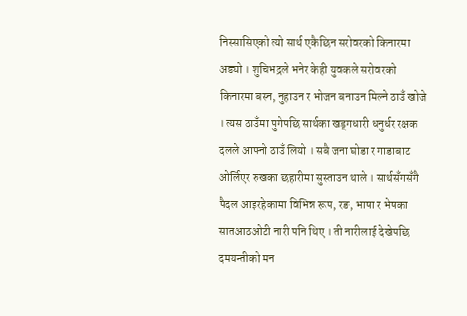निस्सासिएको त्यो सार्थ एकैछिन सरोवरको किनारमा अड्यो । शुचिभद्रले भनेर केही युवकले सरोवरको किनारमा बस्न, नुहाउन र भोजन बनाउन मिल्ने ठाउँ खोजे । त्यस ठाउँमा पुगेपछि सार्थका खड्गधारी धनुर्धर रक्षक दलले आफ्नो ठाउँ लियो । सबै जना घोडा र गाडाबाट ओर्लिएर रुखका छहारीमा सुस्ताउन थाले । सार्थसँगसँगै पैदल आइरहेकामा विभिन्न रूप, रङ, भाषा र भेषका सातआठओटी नारी पनि थिए । ती नारीलाई देखेपछि दमयन्तीको मन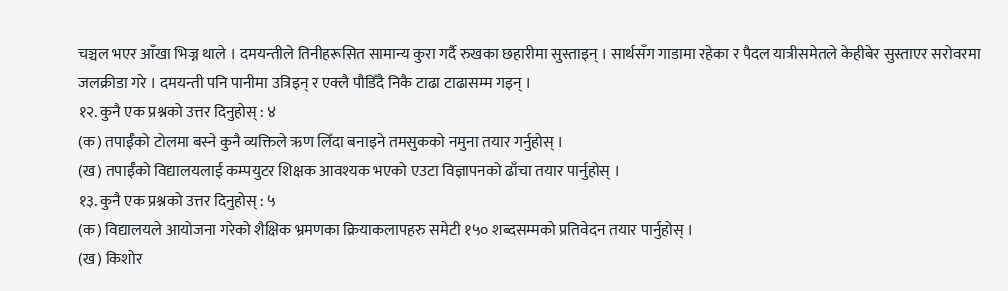चञ्चल भएर आँखा भिज्न थाले । दमयन्तीले तिनीहरूसित सामान्य कुरा गर्दै रुखका छहारीमा सुस्ताइन् । सार्थसँग गाडामा रहेका र पैदल यात्रीसमेतले केहीबेर सुस्ताएर सरोवरमा जलक्रीडा गरे । दमयन्ती पनि पानीमा उत्रिइन् र एक्लै पौडिँदै निकै टाढा टाढासम्म गइन् ।
१२. कुनै एक प्रश्नको उत्तर दिनुहोस् : ४
(क) तपाईँको टोलमा बस्ने कुनै व्यक्तिले ऋण लिँदा बनाइने तमसुकको नमुना तयार गर्नुहोस् ।
(ख) तपाईँको विद्यालयलाई कम्पयुटर शिक्षक आवश्यक भएको एउटा विज्ञापनको ढाँचा तयार पार्नुहोस् ।
१३. कुनै एक प्रश्नको उत्तर दिनुहोस् : ५
(क) विद्यालयले आयोजना गरेको शैक्षिक भ्रमणका क्रियाकलापहरु समेटी १५० शब्दसम्मको प्रतिवेदन तयार पार्नुहोस् ।
(ख) किशोर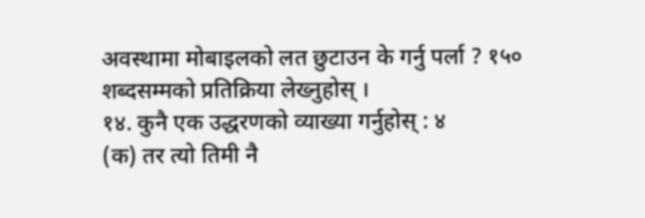अवस्थामा मोबाइलको लत छुटाउन के गर्नु पर्ला ? १५० शब्दसम्मको प्रतिक्रिया लेख्नुहोस् ।
१४. कुनै एक उद्धरणको व्याख्या गर्नुहोस् : ४
(क) तर त्यो तिमी नै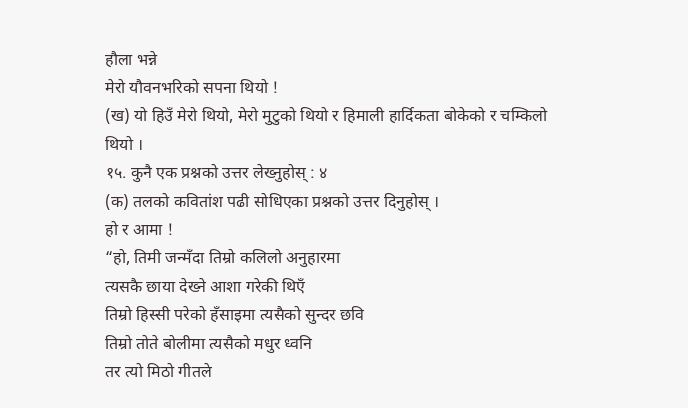हौला भन्ने
मेरो यौवनभरिको सपना थियो !
(ख) यो हिउँ मेरो थियो, मेरो मुटुको थियो र हिमाली हार्दिकता बोकेको र चम्किलो थियो ।
१५. कुनै एक प्रश्नको उत्तर लेख्नुहोस् : ४
(क) तलको कवितांश पढी सोधिएका प्रश्नको उत्तर दिनुहोस् ।
हो र आमा !
“हो, तिमी जन्मँदा तिम्रो कलिलो अनुहारमा
त्यसकै छाया देख्ने आशा गरेकी थिएँ
तिम्रो हिस्सी परेको हँसाइमा त्यसैको सुन्दर छवि
तिम्रो तोते बोलीमा त्यसैको मधुर ध्वनि
तर त्यो मिठो गीतले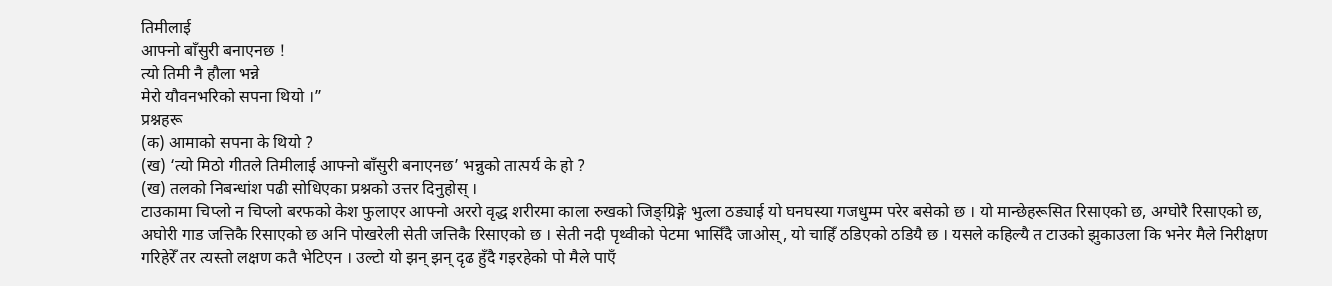तिमीलाई
आफ्नो बाँसुरी बनाएनछ !
त्यो तिमी नै हौला भन्ने
मेरो यौवनभरिको सपना थियो ।”
प्रश्नहरू
(क) आमाको सपना के थियो ?
(ख) ‘त्यो मिठो गीतले तिमीलाई आफ्नो बाँसुरी बनाएनछ’ भन्नुको तात्पर्य के हो ?
(ख) तलको निबन्धांश पढी सोधिएका प्रश्नको उत्तर दिनुहोस् ।
टाउकामा चिप्लो न चिप्लो बरफको केश फुलाएर आफ्नो अररो वृद्ध शरीरमा काला रुखको जिङ्ग्रिङ्गे भुत्ला ठड्याई यो घनघस्या गजधुम्म परेर बसेको छ । यो मान्छेहरूसित रिसाएको छ, अग्घोरै रिसाएको छ, अघोरी गाड जत्तिकै रिसाएको छ अनि पोखरेली सेती जत्तिकै रिसाएको छ । सेती नदी पृथ्वीको पेटमा भासिँदै जाओस्, यो चाहिँ ठडिएको ठडियै छ । यसले कहिल्यै त टाउको झुकाउला कि भनेर मैले निरीक्षण गरिहेरेँ तर त्यस्तो लक्षण कतै भेटिएन । उल्टो यो झन् झन् दृढ हुँदै गइरहेको पो मैले पाएँ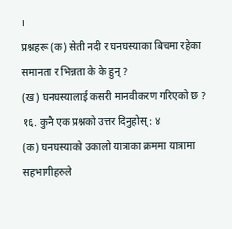।
प्रश्नहरू (क) सेती नदी र घनघस्याका बिचमा रहेका समानता र भिन्नता के के हुन् ?
(ख) घनघस्यालाई कसरी मानवीकरण गरिएको छ ?
१६. कुनै एक प्रश्नको उत्तर दिनुहोस् : ४
(क) घनघस्याको उकालो यात्राका क्रममा यात्रामा सहभागीहरुले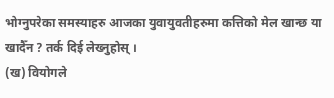भोग्नुपरेका समस्याहरु आजका युवायुवतीहरुमा कत्तिको मेल खान्छ या खादैँन ? तर्क दिई लेख्नुहोस् ।
(ख) वियोगले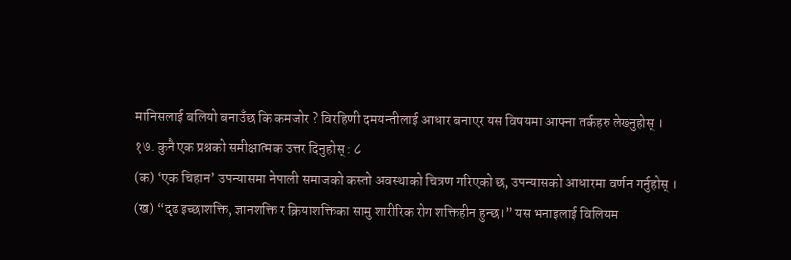मानिसलाई बलियो बनाउँछ कि कमजोर ? विरहिणी दमयन्तीलाई आधार बनाएर यस विषयमा आफ्ना तर्कहरु लेख्नुहोस् ।
१७. कुनै एक प्रश्नको समीक्षात्मक उत्तर दिनुहोस् : ८
(क) ‘एक चिहान’ उपन्यासमा नेपाली समाजको कस्तो अवस्थाको चित्रण गरिएको छ, उपन्यासको आधारमा वर्णन गर्नुहोस् ।
(ख) “दृढ इच्छाशक्ति, ज्ञानशक्ति र क्रियाशक्तिका सामु शारीरिक रोग शक्तिहीन हुन्छ।” यस भनाइलाई विलियम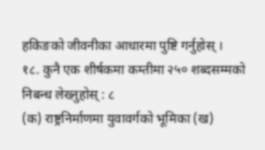हकिङको जीवनीका आधारमा पुष्टि गर्नुहोस् ।
१८. कुनै एक शीर्षकमा कम्तीमा २५० शब्दसम्मको निबन्ध लेख्नुहोस् : ८
(क) राष्ट्रनिर्माणमा युवावर्गको भूमिका (ख)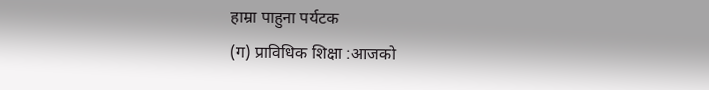हाम्रा पाहुना पर्यटक
(ग) प्राविधिक शिक्षा :आजको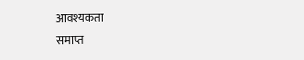आवश्यकता
समाप्त